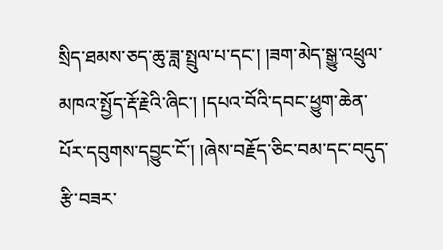སྲིད་ཐམས་ཅད་ཆུ་ཟླ་སྤྲུལ་པ་དང་། །ཟག་མེད་སྒྱུ་འཕྲུལ་མཁའ་སྤྱོད་རྡོ་རྗེའི་ཞིང་། །དཔའ་བོའི་དབང་ཕྱུག་ཆེན་པོར་དབུགས་དབྱུང་ངོ་། །ཞེས་བརྗོད་ཅིང་བམ་དང་བདུད་རྩི་བཟར་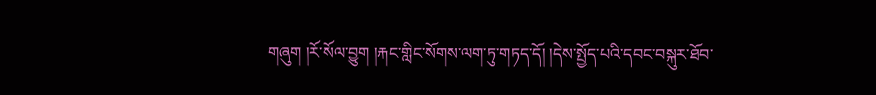གཞུག །རོ་སོལ་བྱུག །རྐང་གླིང་སོགས་ལག་ཏུ་གཏད་དོ། །དེས་སྤྱོད་པའི་དབང་བསྐུར་ཐོབ་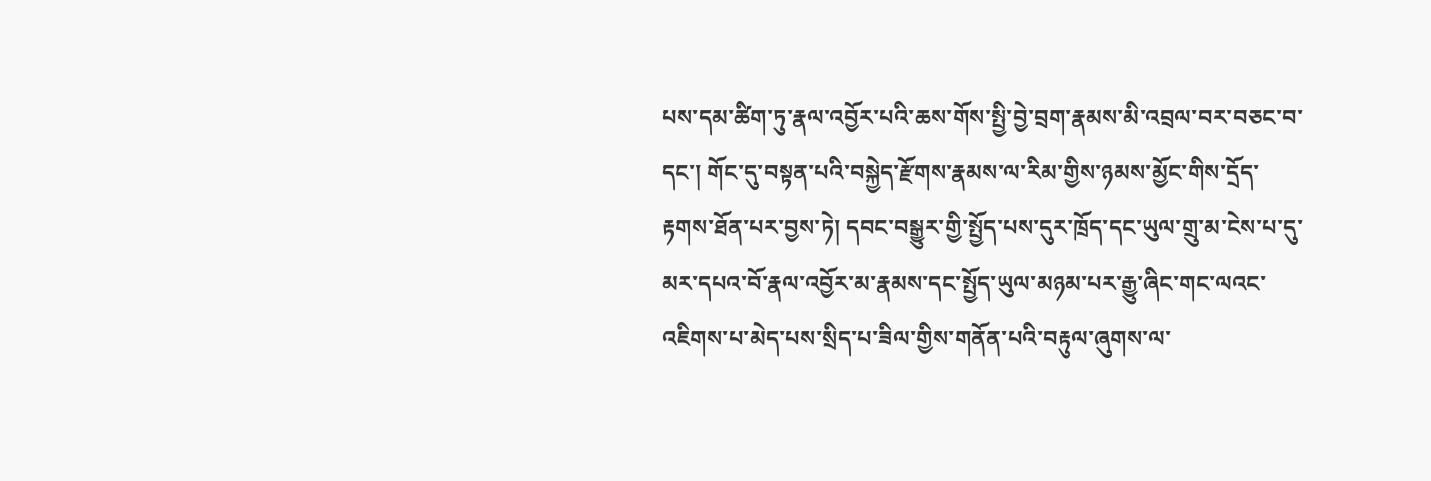པས་དམ་ཚིག་ཏུ་རྣལ་འབྱོར་པའི་ཆས་གོས་སྤྱི་བྱེ་བྲག་རྣམས་མི་འབྲལ་བར་བཅང་བ་དང་། གོང་དུ་བསྟན་པའི་བསྐྱེད་རྫོགས་རྣམས་ལ་རིམ་གྱིས་ཉམས་མྱོང་གིས་དྲོད་རྟགས་ཐོན་པར་བྱས་ཏེ། དབང་བསྒྱུར་གྱི་སྤྱོད་པས་དུར་ཁྲོད་དང་ཡུལ་གྲུ་མ་ངེས་པ་དུ་མར་དཔའ་བོ་རྣལ་འབྱོར་མ་རྣམས་དང་སྤྱོད་ཡུལ་མཉམ་པར་རྒྱུ་ཞིང་གང་ལའང་འཇིགས་པ་མེད་པས་སྲིད་པ་ཟིལ་གྱིས་གནོན་པའི་བརྟུལ་ཞུགས་ལ་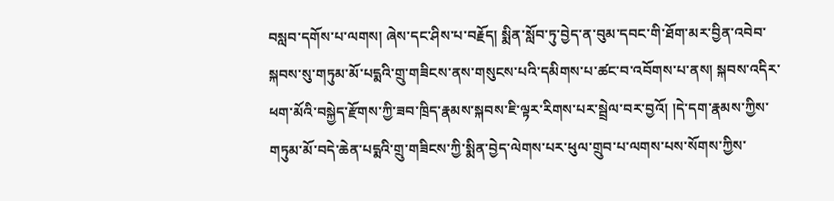བསླབ་དགོས་པ་ལགས། ཞེས་དང་ཤིས་པ་བརྗོད། སྨིན་སློབ་ཏུ་བྱེད་ན་བུམ་དབང་གི་ཐོག་མར་བྱིན་འབེབ་སྐབས་སུ་གཏུམ་མོ་པདྨའི་གྲུ་གཟིངས་ནས་གསུངས་པའི་དམིགས་པ་ཚང་བ་འབོགས་པ་ནས། སྐབས་འདིར་ཕག་མོའི་བསྐྱེད་རྫོགས་ཀྱི་ཟབ་ཁྲིད་རྣམས་སྐབས་ཇི་ལྟར་རིགས་པར་སྦྲེལ་བར་བྱའོ། །དེ་དག་རྣམས་ཀྱིས་གཏུམ་མོ་བདེ་ཆེན་པདྨའི་གྲུ་གཟིངས་ཀྱི་སྨིན་བྱེད་ལེགས་པར་ཕུལ་གྲུབ་པ་ལགས་པས་སོགས་ཀྱིས་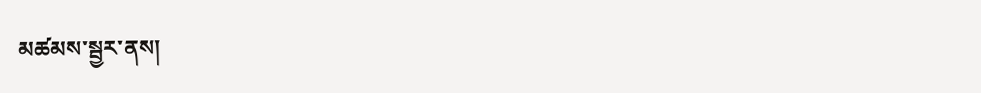མཚམས་སྦྱར་ནས།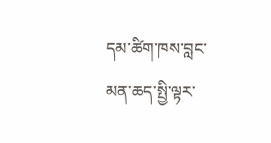དམ་ཚིག་ཁས་བླང་མན་ཆད་སྤྱི་ལྟར་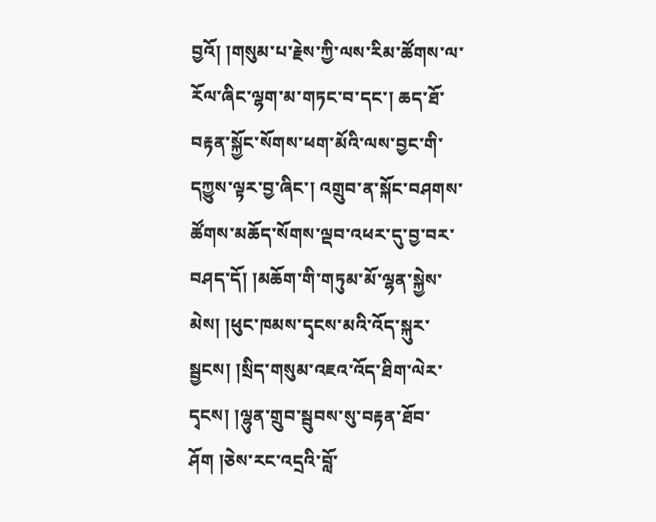བྱའོ། །གསུམ་པ་རྗེས་ཀྱི་ལས་རིམ་ཚོགས་ལ་རོལ་ཞིང་ལྷག་མ་གཏང་བ་དང་། ཆད་ཐོ་བརྟན་སྐྱོང་སོགས་ཕག་མོའི་ལས་བྱང་གི་དཀྱུས་ལྟར་བྱ་ཞིང་། འགྲུབ་ན་སྐོང་བཤགས་ཚོགས་མཆོད་སོགས་ལྡབ་འཕར་དུ་བྱ་བར་བཤད་དོ། །མཆོག་གི་གཏུམ་མོ་ལྷན་སྐྱེས་མེས། །ཕུང་ཁམས་དྭངས་མའི་འོད་སྐུར་སྦྱངས། །སྲིད་གསུམ་འཇའ་འོད་ཐིག་ལེར་དྭངས། །ལྷུན་གྲུབ་སྦུབས་སུ་བརྟན་ཐོབ་ཤོག །ཅེས་རང་འདྲའི་བློ་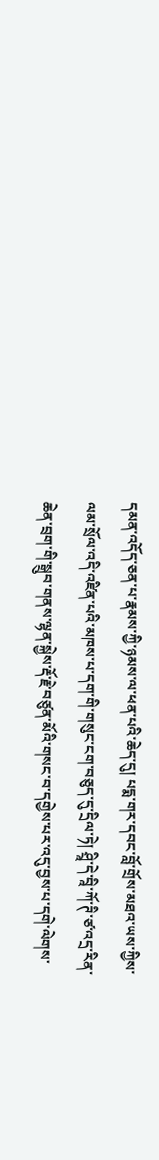དམན་འདོད་ཅན་པ་རྣམས་ཀྱི་ཉམས་ལ་ཕན་པའི་ཆེད་དུ། པདྨ་གར་དབང་བློ་གྲོས་མཐའ་ཡས་ཀྱིས་ལམ་སྲོལ་འདི་འཛིན་པའི་མཁས་པ་དག་གི་གསུང་ངག་བཅུད་དུ་དྲིལ་ཏེ། ཤྲཱི་དེ་བཱི་ཀོ་ཊི་ཙ་འདྲ་རིན་ཆེན་བྲག་གི་སྒྲུབ་གནས་ལྷན་སྐྱེས་རྡོ་རྗེ་བཙུན་མོའི་གསང་བ་དགྱེས་པར་འདུ་བྱས་པ་དགེ་ལེགས་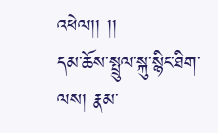འཕེལ།། །།
དམ་ཆོས་སྤྲུལ་སྐུ་སྙིང་ཐིག་ལས། རྣམ་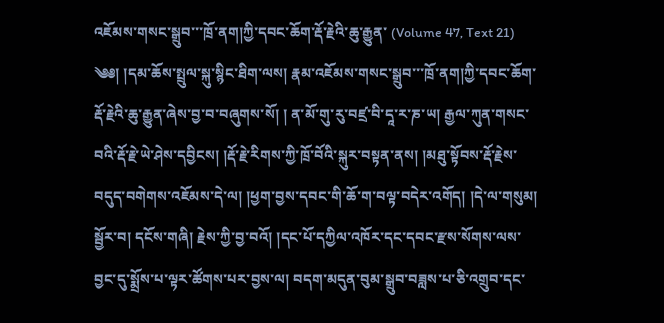འཇོམས་གསང་སྒྲུབ་་་ཁྲོ་ནག།ཀྱི་དབང་ཆོག་རྡོ་རྗེའི་ཆུ་རྒྱུན་ (Volume 47, Text 21)
༄༅། །དམ་ཆོས་སྤྲུལ་སྐུ་སྙིང་ཐིག་ལས། རྣམ་འཇོམས་གསང་སྒྲུབ་་་ཁྲོ་ནག།ཀྱི་དབང་ཆོག་རྡོ་རྗེའི་ཆུ་རྒྱུན་ཞེས་བྱ་བ་བཞུགས་སོ། ། ན་མོ་གུ་རུ་བཛྲ་བི་དཱ་ར་ཎ་ཡ། རྒྱལ་ཀུན་གསང་བའི་རྡོ་རྗེ་ཡེ་ཤེས་དབྱིངས། །རྡོ་རྗེ་རིགས་ཀྱི་ཁྲོ་བོའི་སྐུར་བསྟན་ནས། །མཐུ་སྟོབས་རྡོ་རྗེས་བདུད་བགེགས་འཇོམས་དེ་ལ། །ཕྱག་བྱས་དབང་གི་ཆོ་ག་བལྟ་བདེར་འགོད། །དེ་ལ་གསུམ། སྦྱོར་བ། དངོས་གཞི། རྗེས་ཀྱི་བྱ་བའོ། །དང་པོ་དཀྱིལ་འཁོར་དང་དབང་རྫས་སོགས་ལས་བྱང་དུ་སྨྲོས་པ་ལྟར་ཚོགས་པར་བྱས་ལ། བདག་མདུན་བུམ་སྒྲུབ་བཟླས་པ་ཅི་འགྲུབ་དང་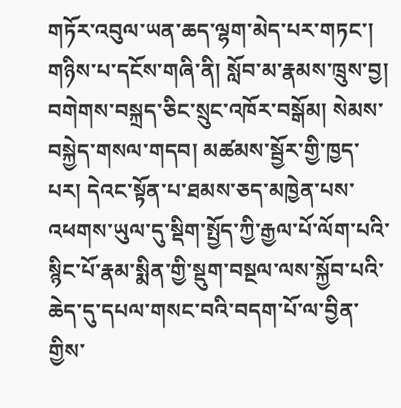གཏོར་འབུལ་ཡན་ཆད་ལྷག་མེད་པར་གཏང་། གཉིས་པ་དངོས་གཞི་ནི། སློབ་མ་རྣམས་ཁྲུས་བྱ། བགེགས་བསྐྲད་ཅིང་སྲུང་འཁོར་བསྒོམ། སེམས་བསྐྱེད་གསལ་གདབ། མཚམས་སྦྱོར་གྱི་ཁྱད་པར། དེའང་སྟོན་པ་ཐམས་ཅད་མཁྱེན་པས་འཕགས་ཡུལ་དུ་སྡིག་སྤྱོད་ཀྱི་རྒྱལ་པོ་ལོག་པའི་སྙིང་པོ་རྣམ་སྨིན་གྱི་སྡུག་བསྔལ་ལས་སྐྱོབ་པའི་ཆེད་དུ་དཔལ་གསང་བའི་བདག་པོ་ལ་བྱིན་གྱིས་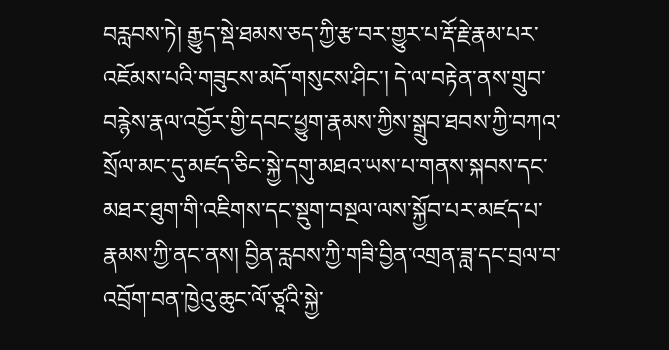བརླབས་ཏེ། རྒྱུད་སྡེ་ཐམས་ཅད་ཀྱི་རྩ་བར་གྱུར་པ་རྡོ་རྗེ་རྣམ་པར་འཇོམས་པའི་གཟུངས་མདོ་གསུངས་ཤིང་། དེ་ལ་བརྟེན་ནས་གྲུབ་བརྙེས་རྣལ་འབྱོར་གྱི་དབང་ཕྱུག་རྣམས་ཀྱིས་སྒྲུབ་ཐབས་ཀྱི་བཀའ་སྲོལ་མང་དུ་མཛད་ཅིང་སྐྱེ་དགུ་མཐའ་ཡས་པ་གནས་སྐབས་དང་མཐར་ཐུག་གི་འཇིགས་དང་སྡུག་བསྔལ་ལས་སྐྱོབ་པར་མཛད་པ་རྣམས་ཀྱི་ནང་ནས། བྱིན་རླབས་ཀྱི་གཟི་བྱིན་འགྲན་ཟླ་དང་བྲལ་བ་འབྲོག་བན་ཁྱེའུ་ཆུང་ལོ་ཙཱའི་སྐྱེ་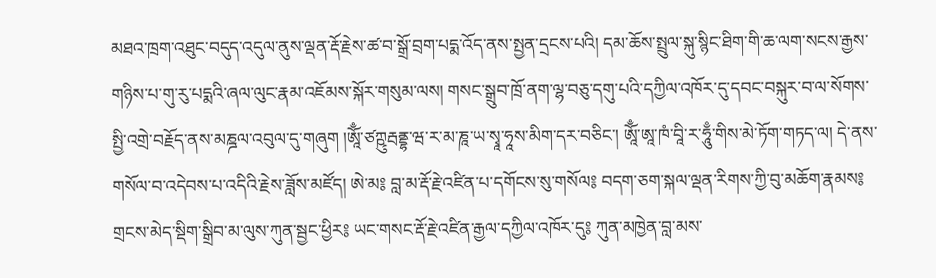མཐའ་ཁྲག་འཐུང་བདུད་འདུལ་ནུས་ལྡན་རྡོ་རྗེས་ཚ་བ་སྒྲོ་བྲག་པདྨ་འོད་ནས་སྤྱན་དྲངས་པའི། དམ་ཆོས་སྤྲུལ་སྐུ་སྙིང་ཐིག་གི་ཆ་ལག་སངས་རྒྱས་གཉིས་པ་གུ་རུ་པདྨའི་ཞལ་ལུང་རྣམ་འཇོམས་སྐོར་གསུམ་ལས། གསང་སྒྲུབ་ཁྲོ་ནག་ལྷ་བཅུ་དགུ་པའི་དཀྱིལ་འཁོར་དུ་དབང་བསྐུར་བ་ལ་སོགས་སྤྱི་འགྲེ་བརྗོད་ནས་མཎྜལ་འབུལ་དུ་གཞུག །ཨཱོྃ་ཙཀྵུརྦནྡྷ་ཝ་ར་མ་ཎཱ་ཡ་སྭཱ་ཧཱས་མིག་དར་བཅིང་། ཨཱོྃ་ཨཱ་ཁཾ་བཱི་ར་ཧཱུྃ་གིས་མེ་ཏོག་གཏད་ལ། དེ་ནས་གསོལ་བ་འདེབས་པ་འདིའི་རྗེས་ཟློས་མཛོད། ཨེ་མ༔ བླ་མ་རྡོ་རྗེ་འཛིན་པ་དགོངས་སུ་གསོལ༔ བདག་ཅག་སྐལ་ལྡན་རིགས་ཀྱི་བུ་མཆོག་རྣམས༔ གྲངས་མེད་སྡིག་སྒྲིབ་མ་ལུས་ཀུན་སྦྱང་ཕྱིར༔ ཡང་གསང་རྡོ་རྗེ་འཛིན་རྒྱལ་དཀྱིལ་འཁོར་དུ༔ ཀུན་མཁྱེན་བླ་མས་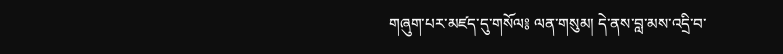གཞུག་པར་མཛད་དུ་གསོལ༔ ལན་གསུམ། དེ་ནས་བླ་མས་འདྲི་བ་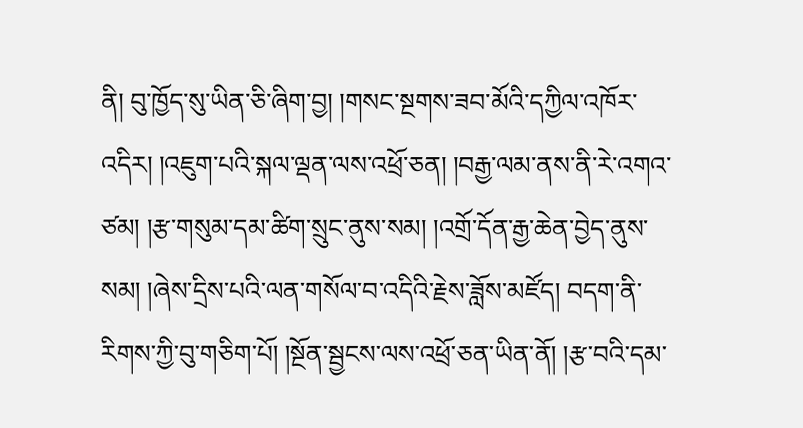ནི། བུ་ཁྱོད་སུ་ཡིན་ཅི་ཞིག་བྱ། །གསང་སྔགས་ཟབ་མོའི་དཀྱིལ་འཁོར་འདིར། །འཇུག་པའི་སྐལ་ལྡན་ལས་འཕྲོ་ཅན། །བརྒྱ་ལམ་ནས་ནི་རེ་འགའ་ཙམ། །རྩ་གསུམ་དམ་ཚིག་སྲུང་ནུས་སམ། །འགྲོ་དོན་རྒྱ་ཆེན་བྱེད་ནུས་སམ། །ཞེས་དྲིས་པའི་ལན་གསོལ་བ་འདིའི་རྗེས་ཟློས་མཛོད། བདག་ནི་རིགས་ཀྱི་བུ་གཅིག་པོ། །སྔོན་སྦྱངས་ལས་འཕྲོ་ཅན་ཡིན་ནོ། །རྩ་བའི་དམ་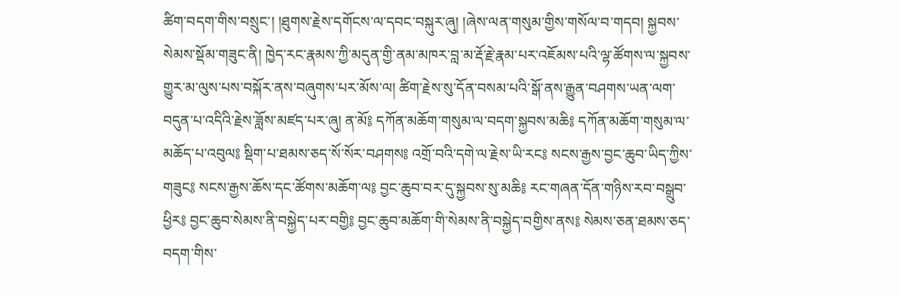ཚིག་བདག་གིས་བསྲུང་། །ཐུགས་རྗེས་དགོངས་ལ་དབང་བསྐུར་ཞུ། །ཞེས་ལན་གསུམ་གྱིས་གསོལ་བ་གདབ། སྐྱབས་སེམས་སྡོམ་གཟུང་ནི། ཁྱེད་རང་རྣམས་ཀྱི་མདུན་གྱི་ནམ་མཁར་བླ་མ་རྡོ་རྗེ་རྣམ་པར་འཇོམས་པའི་ལྷ་ཚོགས་ལ་སྐྱབས་གྱུར་མ་ལུས་པས་བསྐོར་ནས་བཞུགས་པར་མོས་ལ། ཚིག་རྗེས་སུ་དོན་བསམ་པའི་སྒོ་ནས་རྒྱུན་བཤགས་ཡན་ལག་བདུན་པ་འདིའི་རྗེས་ཟློས་མཛད་པར་ཞུ། ན་མོ༔ དཀོན་མཆོག་གསུམ་ལ་བདག་སྐྱབས་མཆི༔ དཀོན་མཆོག་གསུམ་ལ་མཆོད་པ་འབུལ༔ སྡིག་པ་ཐམས་ཅད་སོ་སོར་བཤགས༔ འགྲོ་བའི་དགེ་ལ་རྗེས་ཡི་རང༔ སངས་རྒྱས་བྱང་ཆུབ་ཡིད་ཀྱིས་གཟུང༔ སངས་རྒྱས་ཆོས་དང་ཚོགས་མཆོག་ལ༔ བྱང་ཆུབ་བར་དུ་སྐྱབས་སུ་མཆི༔ རང་གཞན་དོན་གཉིས་རབ་བསྒྲུབ་ཕྱིར༔ བྱང་ཆུབ་སེམས་ནི་བསྐྱེད་པར་བགྱི༔ བྱང་ཆུབ་མཆོག་གི་སེམས་ནི་བསྐྱེད་བགྱིས་ནས༔ སེམས་ཅན་ཐམས་ཅད་བདག་གིས་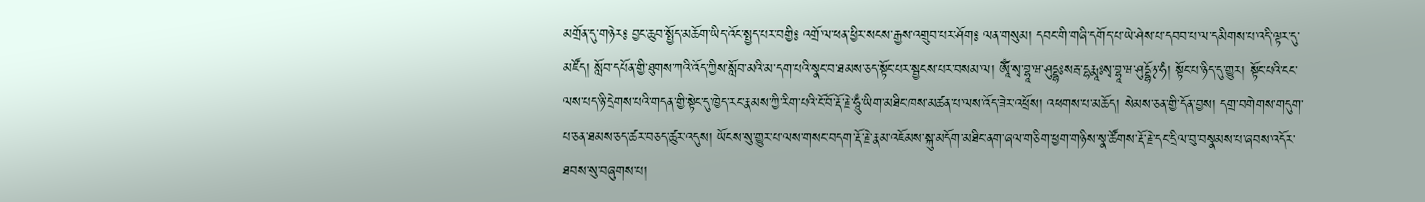མགྲོན་དུ་གཉེར༔ བྱང་ཆུབ་སྤྱོད་མཆོག་ཡིད་འོང་སྤྱད་པར་བགྱི༔ འགྲོ་ལ་ཕན་ཕྱིར་སངས་རྒྱས་འགྲུབ་པར་ཤོག༔ ལན་གསུམ། དབང་གི་གཞི་དགོད་པ་ཡེ་ཤེས་པ་དབབ་པ་ལ་དམིགས་པ་འདི་ལྟར་དུ་མཛོད། སློབ་དཔོན་གྱི་ཐུགས་ཀའི་འོད་ཀྱིས་སློབ་མའི་མ་དག་པའི་སྣང་བ་ཐམས་ཅད་སྟོང་པར་སྦྱངས་པར་བསམ་ལ། ཨཱོྃ་སྭ་བྷཱ་ཝ་ཤུདྡྷཿསརྦ་དྷརྨཱཿསྭ་བྷཱ་ཝ་ཤུདྡྷོ྅་ཧཾ། སྟོང་པ་ཉིད་དུ་གྱུར། སྟོང་པའི་ངང་ལས་པད་ཉི་དྲེགས་པའི་གདན་གྱི་སྟེང་དུ་ཁྱེད་རང་རྣམས་ཀྱི་རིག་པའི་ངོ་བོ་རྡོ་རྗེ་ཧཱུྃ་ཡིག་མཐིང་ཁས་མཚན་པ་ལས་འོད་ཟེར་འཕྲོས། འཕགས་པ་མཆོད། སེམས་ཅན་གྱི་དོན་བྱས། དགྲ་བགེགས་གདུག་པ་ཅན་ཐམས་ཅད་ཚར་བཅད་ཚུར་འདུས། ཡོངས་སུ་གྱུར་པ་ལས་གསང་བདག་རྡོ་རྗེ་རྣམ་འཇོམས་སྐུ་མདོག་མཐིང་ནག་ཞལ་གཅིག་ཕྱག་གཉིས་སྣ་ཚོགས་རྡོ་རྗེ་དང་དྲིལ་བུ་བསྣམས་པ་ཞབས་འདོར་ཐབས་སུ་བཞུགས་པ།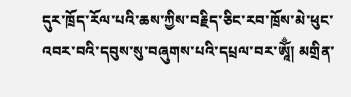དུར་ཁྲོད་རོལ་པའི་ཆས་ཀྱིས་བརྗིད་ཅིང་རབ་ཁྲོས་མེ་ཕུང་འབར་བའི་དབུས་སུ་བཞུགས་པའི་དཔྲལ་བར་ཨཱོྃ། མགྲིན་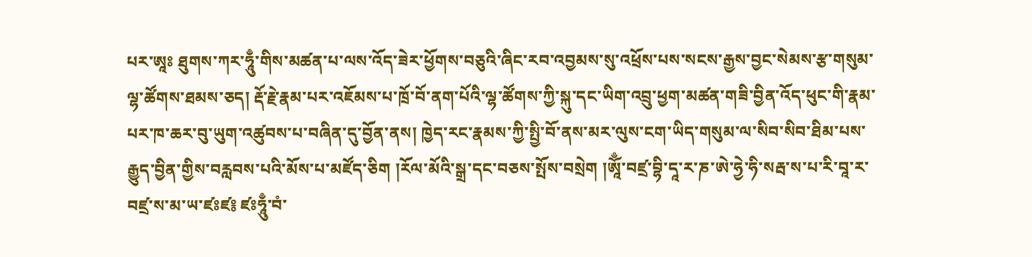པར་ཨཱཿ ཐུགས་ཀར་ཧཱུྃ་གིས་མཚན་པ་ལས་འོད་ཟེར་ཕྱོགས་བཅུའི་ཞིང་རབ་འབྱམས་སུ་འཕྲོས་པས་སངས་རྒྱས་བྱང་སེམས་རྩ་གསུམ་ལྷ་ཚོགས་ཐམས་ཅད། རྡོ་རྗེ་རྣམ་པར་འཇོམས་པ་ཁྲོ་བོ་ནག་པོའི་ལྷ་ཚོགས་ཀྱི་སྐུ་དང་ཡིག་འབྲུ་ཕྱག་མཚན་གཟི་བྱིན་འོད་ཕུང་གི་རྣམ་པར་ཁ་ཆར་བུ་ཡུག་འཚུབས་པ་བཞིན་དུ་བྱོན་ནས། ཁྱེད་རང་རྣམས་ཀྱི་སྤྱི་བོ་ནས་མར་ལུས་ངག་ཡིད་གསུམ་ལ་སིབ་སིབ་ཐིམ་པས་རྒྱུད་བྱིན་གྱིས་བརླབས་པའི་མོས་པ་མཛོད་ཅིག །རོལ་མོའི་སྒྲ་དང་བཅས་སྤོས་བསྲེག །ཨཱོྃ་བཛྲ་བྷི་དཱ་ར་ཎ་ཨེ་ཧྱེ་ཧི་སརྦ་ས་པ་རི་བཱ་ར་བཛྲ་ས་མ་ཡ་ཛཿཛ༔ ཛཿཧཱུྃ་བཾ་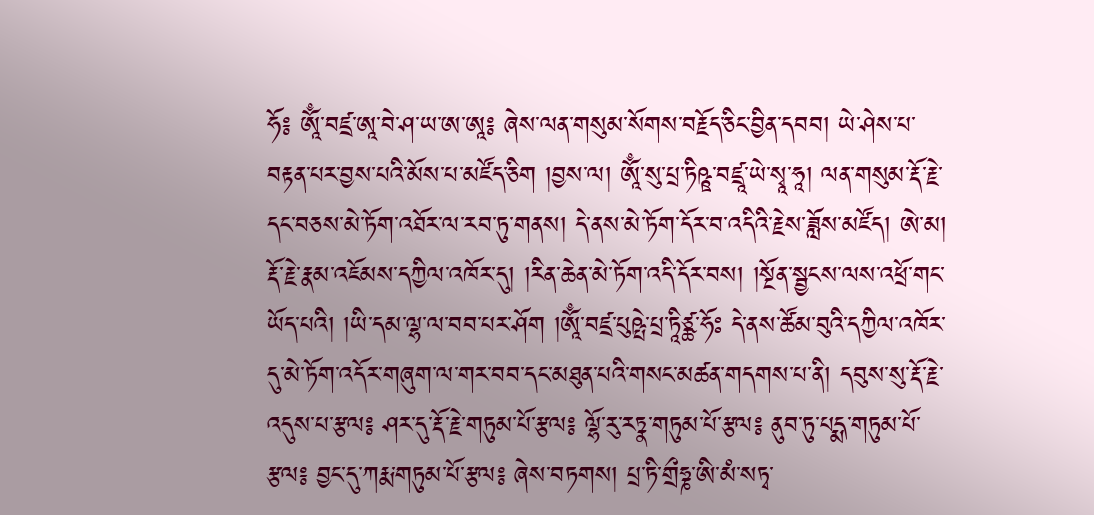ཧོ༔ ཨཱོྃ་བཛྲ་ཨཱ་བེ་ཤ་ཡ་ཨ་ཨཱ༔ ཞེས་ལན་གསུམ་སོགས་བརྗོད་ཅིང་བྱིན་དབབ། ཡེ་ཤེས་པ་བརྟན་པར་བྱས་པའི་མོས་པ་མཛོད་ཅིག །བྱས་ལ། ཨཱོྃ་སུ་པྲ་ཏིཥྛ་བཛྲཱ་ཡེ་སྭཱ་ཧཱ། ལན་གསུམ་རྡོ་རྗེ་དང་བཅས་མེ་ཏོག་འཐོར་ལ་རབ་ཏུ་གནས། དེ་ནས་མེ་ཏོག་དོར་བ་འདིའི་རྗེས་ཟློས་མཛོད། ཨེ་མ། རྡོ་རྗེ་རྣམ་འཇོམས་དཀྱིལ་འཁོར་དུ། །རིན་ཆེན་མེ་ཏོག་འདི་དོར་བས། །སྔོན་སྦྱངས་ལས་འཕྲོ་གང་ཡོད་པའི། །ཡི་དམ་ལྷ་ལ་བབ་པར་ཤོག །ཨཱོྃ་བཛྲ་པུཥྤེ་པྲ་ཏཱིཙྪ་ཧོཿ དེ་ནས་ཚོམ་བུའི་དཀྱིལ་འཁོར་དུ་མེ་ཏོག་འདོར་གཞུག་ལ་གར་བབ་དང་མཐུན་པའི་གསང་མཚན་གདགས་པ་ནི། དབུས་སུ་རྡོ་རྗེ་འདུས་པ་རྩལ༔ ཤར་དུ་རྡོ་རྗེ་གཏུམ་པོ་རྩལ༔ ལྷོ་རུ་རཏྣ་གཏུམ་པོ་རྩལ༔ ནུབ་ཏུ་པདྨ་གཏུམ་པོ་རྩལ༔ བྱང་དུ་ཀརྨ་གཏུམ་པོ་རྩལ༔ ཞེས་བཏགས། པྲ་ཏི་གྲྀཧྞ་ཨི་མཾ་སཏྭ་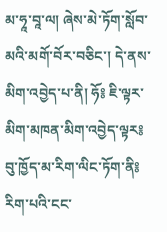མ་ཧཱ་བཱ་ལ། ཞེས་མེ་ཏོག་སློབ་མའི་མགོ་བོར་བཅིང་། དེ་ནས་མིག་འབྱེད་པ་ནི། ཧོ༔ ཇི་ལྟར་མིག་མཁན་མིག་འབྱེད་ལྟར༔ བུ་ཁྱོད་མ་རིག་ལིང་ཏོག་ནི༔ རིག་པའི་ངང་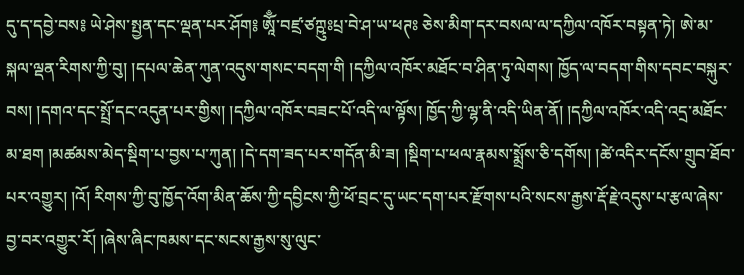དུ་ད་དབྱེ་བས༔ ཡེ་ཤེས་སྤྱན་དང་ལྡན་པར་ཤོག༔ ཨཱོྃ་བཛྲ་ཙཀྵུཿཔྲ་བེ་ཤ་ཡ་ཕཊཿ ཅེས་མིག་དར་བསལ་ལ་དཀྱིལ་འཁོར་བསྟན་ཏེ། ཨེ་མ་སྐལ་ལྡན་རིགས་ཀྱི་བུ། །དཔལ་ཆེན་ཀུན་འདུས་གསང་བདག་གི །དཀྱིལ་འཁོར་མཐོང་བ་ཤིན་ཏུ་ལེགས། ཁྱོད་ལ་བདག་གིས་དབང་བསྐུར་བས། །དགའ་དང་སྤྲོ་དང་འདུན་པར་གྱིས། །དཀྱིལ་འཁོར་བཟང་པོ་འདི་ལ་ལྟོས། ཁྱོད་ཀྱི་ལྷ་ནི་འདི་ཡིན་ནོ། །དཀྱིལ་འཁོར་འདི་འདྲ་མཐོང་མ་ཐག །མཚམས་མེད་སྡིག་པ་བྱས་པ་ཀུན། །དེ་དག་ཟད་པར་གདོན་མི་ཟ། །སྡིག་པ་ཕལ་རྣམས་སྨྲོས་ཅི་དགོས། །ཚེ་འདིར་དངོས་གྲུབ་ཐོབ་པར་འགྱུར། །འོ། རིགས་ཀྱི་བུ་ཁྱོད་འོག་མིན་ཆོས་ཀྱི་དབྱིངས་ཀྱི་ཕོ་བྲང་དུ་ཡང་དག་པར་རྫོགས་པའི་སངས་རྒྱས་རྡོ་རྗེ་འདུས་པ་རྩལ་ཞེས་བྱ་བར་འགྱུར་རོ། །ཞེས་ཞིང་ཁམས་དང་སངས་རྒྱས་སུ་ལུང་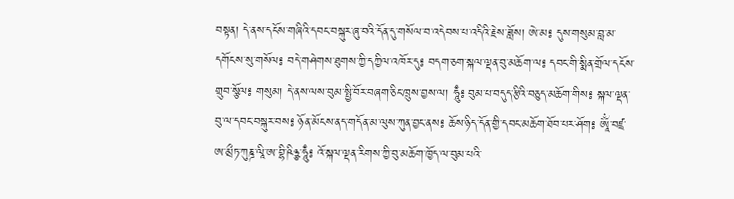བསྟན། དེ་ནས་དངོས་གཞིའི་དབང་བསྐུར་ཞུ་བའི་དོན་དུ་གསོལ་བ་འདེབས་པ་འདིའི་རྗེས་ཟློས། ཨེ་མ༔ དུས་གསུམ་བླ་མ་དགོངས་སུ་གསོལ༔ བདེ་གཤེགས་ཐུགས་ཀྱི་དཀྱིལ་འཁོར་དུ༔ བདག་ཅག་སྐལ་ལྡན་བུ་མཆོག་ལ༔ དབང་གི་སྨིན་གྲོལ་དངོས་གྲུབ་སྩོལ༔ གསུམ། དེ་ནས་ལས་བུམ་སྤྱི་བོར་བཞག་ཅིང་ཁྲུས་བྱས་ལ། ཧཱུྃ༔ བུམ་པ་བདུད་རྩིའི་བཅུད་མཆོག་གིས༔ སྐལ་ལྡན་བུ་ལ་དབང་བསྐུར་བས༔ ཉོན་མོངས་ནད་གདོན་མ་ལུས་ཀུན་བྱང་ནས༔ ཆོས་ཉིད་དོན་གྱི་དབང་མཆོག་ཐོབ་པར་ཤོག༔ ཨཱོྃ་བཛྲ་ཨ་མྲྀཏ་ཀུཎྜ་ལཱི་ཨ་བྷི་ཥིཉྩ་ཧཱུྃ༔ འོ་སྐལ་ལྡན་རིགས་ཀྱི་བུ་མཆོག་ཁྱོད་ལ་བུམ་པའི་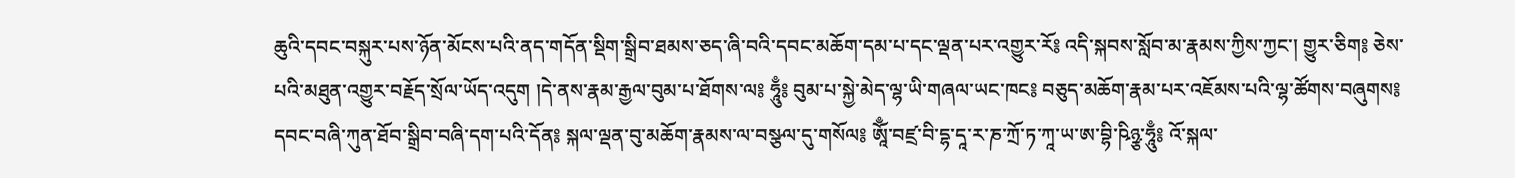ཆུའི་དབང་བསྐུར་པས་ཉོན་མོངས་པའི་ནད་གདོན་སྡིག་སྒྲིབ་ཐམས་ཅད་ཞི་བའི་དབང་མཆོག་དམ་པ་དང་ལྡན་པར་འགྱུར་རོ༔ འདི་སྐབས་སློབ་མ་རྣམས་ཀྱིས་ཀྱང་། གྱུར་ཅིག༔ ཅེས་པའི་མཐུན་འགྱུར་བརྗོད་སྲོལ་ཡོད་འདུག །དེ་ནས་རྣམ་རྒྱལ་བུམ་པ་ཐོགས་ལ༔ ཧཱུྃ༔ བུམ་པ་སྐྱེ་མེད་ལྷ་ཡི་གཞལ་ཡང་ཁང༔ བཅུད་མཆོག་རྣམ་པར་འཇོམས་པའི་ལྷ་ཚོགས་བཞུགས༔ དབང་བཞི་ཀུན་ཐོབ་སྒྲིབ་བཞི་དག་པའི་དོན༔ སྐལ་ལྡན་བུ་མཆོག་རྣམས་ལ་བསྩལ་དུ་གསོལ༔ ཨཱོྃ་བཛྲ་བི་དྷ་དཱ་ར་ཎ་ཀྲོ་ཏ་ཀཱ་ཡ་ཨ་བྷི་ཥིཉྩ་ཧཱུྃ༔ འོ་སྐལ་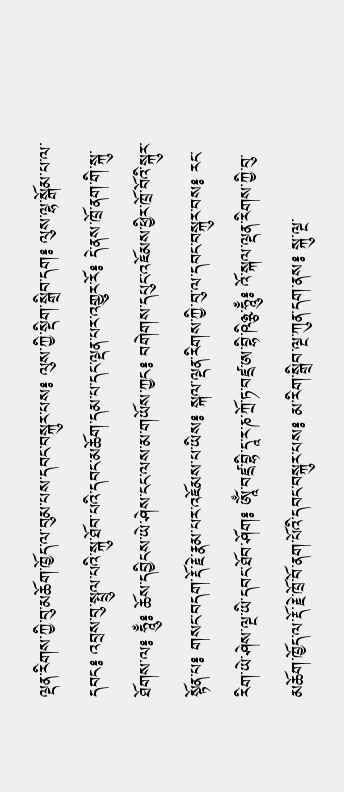ལྡན་རིགས་ཀྱི་བུ་མཆོག་ཁྱོད་ལ་བུམ་པས་དབང་བསྐུར་པས༔ ལུས་ཀྱི་སྡིག་སྒྲིབ་དག༔ ལུས་ལྷ་སྒོམ་པ་ལ་དབང༔ འབྲས་བུ་སྤྲུལ་པའི་སྐུ་ཐོབ་པའི་དབང་མཆོག་དམ་པ་དང་ལྡན་པར་འགྱུར་རོ༔ དེ་ནས་ཁྲོ་ནག་གི་སྐུ་ཐོགས་ལ༔ ཧཱུྃ༔ ཆོས་དབྱིངས་ཡེ་ཤེས་ངང་ལས་མ་གཡོས་ཀྱང༔ བགེགས་དཔུང་འཇོམས་ཕྱིར་ཁྲོ་བོའི་སྐུར་སྟོན་པ༔ གསང་བདག་རྡོ་རྗེ་རྣམ་པར་འཇོམས་པ་ཡིས༔ སྐལ་ལྡན་རིགས་ཀྱི་བུ་ལ་དབང་བསྐུར་བས༔ རང་རིག་ཡེ་ཤེས་ལྔ་ཡི་དབང་ཐོབ་ཤོག༔ ཨཱོྃ་བཛྲ་བྷི་དཱ་ར་ཎ་ཀྲོ་ཏ་བཛྲ་ཨ་བྷི་ཥིཉྩ་ཧཱུྃ༔ འོ་སྐལ་ལྡན་རིགས་ཀྱི་བུ་མཆོག་ཁྱོད་ལ་རྡོ་རྗེ་ཁྲོ་བོ་ནག་པོའི་དབང་བསྐུར་པས༔ མ་རིག་སྒྲིབ་ལྔ་ཀུན་དག་ནས༔ སྐུ་ལྔ་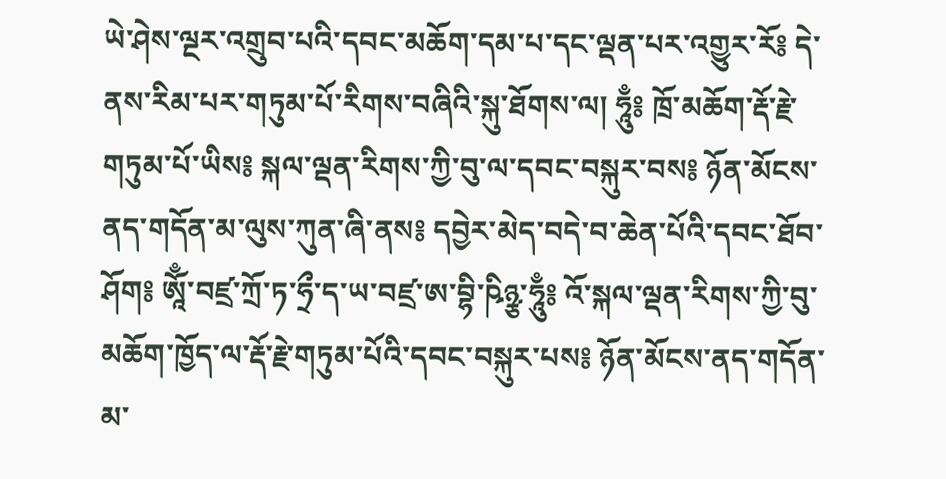ཡེ་ཤེས་ལྔར་འགྲུབ་པའི་དབང་མཆོག་དམ་པ་དང་ལྡན་པར་འགྱུར་རོ༔ དེ་ནས་རིམ་པར་གཏུམ་པོ་རིགས་བཞིའི་སྐུ་ཐོགས་ལ། ཧཱུྃ༔ ཁྲོ་མཆོག་རྡོ་རྗེ་གཏུམ་པོ་ཡིས༔ སྐལ་ལྡན་རིགས་ཀྱི་བུ་ལ་དབང་བསྐུར་བས༔ ཉོན་མོངས་ནད་གདོན་མ་ལུས་ཀུན་ཞི་ནས༔ དབྱེར་མེད་བདེ་བ་ཆེན་པོའི་དབང་ཐོབ་ཤོག༔ ཨཱོྃ་བཛྲ་ཀྲོ་ཏ་ཧྲྀ་ད་ཡ་བཛྲ་ཨ་བྷི་ཥིཉྩ་ཧཱུྃ༔ འོ་སྐལ་ལྡན་རིགས་ཀྱི་བུ་མཆོག་ཁྱོད་ལ་རྡོ་རྗེ་གཏུམ་པོའི་དབང་བསྐུར་པས༔ ཉོན་མོངས་ནད་གདོན་མ་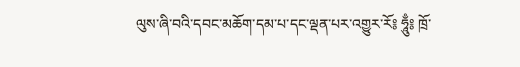ལུས་ཞི་བའི་དབང་མཆོག་དམ་པ་དང་ལྡན་པར་འགྱུར་རོ༔ ཧཱུྃ༔ ཁྲོ་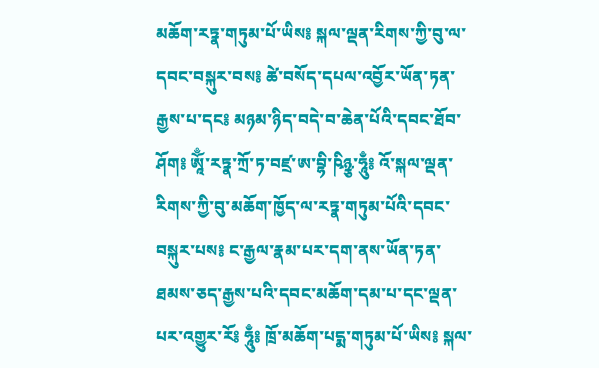མཆོག་རཏྣ་གཏུམ་པོ་ཡིས༔ སྐལ་ལྡན་རིགས་ཀྱི་བུ་ལ་དབང་བསྐུར་བས༔ ཚེ་བསོད་དཔལ་འབྱོར་ཡོན་ཏན་རྒྱས་པ་དང༔ མཉམ་ཉིད་བདེ་བ་ཆེན་པོའི་དབང་ཐོབ་ཤོག༔ ཨཱོྃ་རཏྣ་ཀྲོ་ཏ་བཛྲ་ཨ་བྷི་ཥིཉྩ་ཧཱུྃ༔ འོ་སྐལ་ལྡན་རིགས་ཀྱི་བུ་མཆོག་ཁྱོད་ལ་རཏྣ་གཏུམ་པོའི་དབང་བསྐུར་པས༔ ང་རྒྱལ་རྣམ་པར་དག་ནས་ཡོན་ཏན་ཐམས་ཅད་རྒྱས་པའི་དབང་མཆོག་དམ་པ་དང་ལྡན་པར་འགྱུར་རོ༔ ཧཱུྃ༔ ཁྲོ་མཆོག་པདྨ་གཏུམ་པོ་ཡིས༔ སྐལ་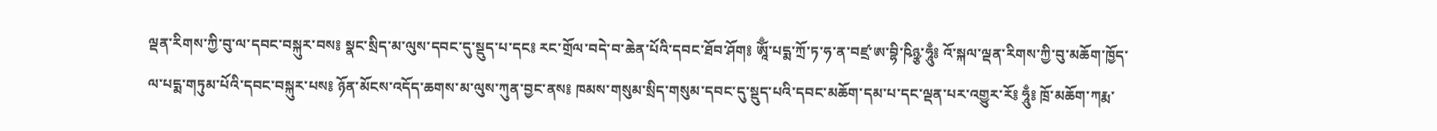ལྡན་རིགས་ཀྱི་བུ་ལ་དབང་བསྐུར་བས༔ སྣང་སྲིད་མ་ལུས་དབང་དུ་སྡུད་པ་དང༔ རང་གྲོལ་བདེ་བ་ཆེན་པོའི་དབང་ཐོབ་ཤོག༔ ཨཱོྃ་པདྨ་ཀྲོ་ཏ་ཧ་ན་བཛྲ་ཨ་བྷི་ཥིཉྩ་ཧཱུྃ༔ འོ་སྐལ་ལྡན་རིགས་ཀྱི་བུ་མཆོག་ཁྱོད་ལ་པདྨ་གཏུམ་པོའི་དབང་བསྐུར་པས༔ ཉོན་མོངས་འདོད་ཆགས་མ་ལུས་ཀུན་བྱང་ནས༔ ཁམས་གསུམ་སྲིད་གསུམ་དབང་དུ་སྡུད་པའི་དབང་མཆོག་དམ་པ་དང་ལྡན་པར་འགྱུར་རོ༔ ཧཱུྃ༔ ཁྲོ་མཆོག་ཀརྨ་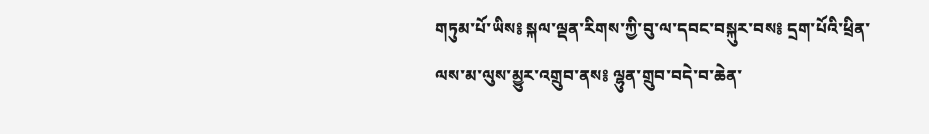གཏུམ་པོ་ཡིས༔ སྐལ་ལྡན་རིགས་ཀྱི་བུ་ལ་དབང་བསྐུར་བས༔ དྲག་པོའི་ཕྲིན་ལས་མ་ལུས་མྱུར་འགྲུབ་ནས༔ ལྷུན་གྲུབ་བདེ་བ་ཆེན་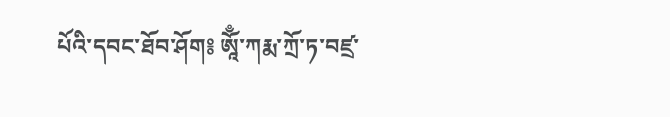པོའི་དབང་ཐོབ་ཤོག༔ ཨཱོྃ་ཀརྨ་ཀྲོ་ཏ་བཛྲ་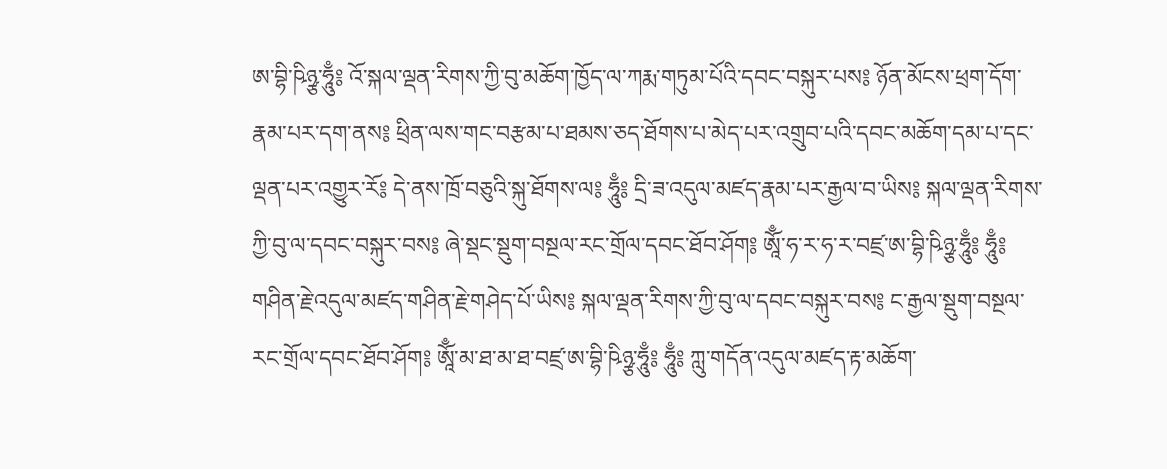ཨ་བྷི་ཥིཉྩ་ཧཱུྃ༔ འོ་སྐལ་ལྡན་རིགས་ཀྱི་བུ་མཆོག་ཁྱོད་ལ་ཀརྨ་གཏུམ་པོའི་དབང་བསྐུར་པས༔ ཉོན་མོངས་ཕྲག་དོག་རྣམ་པར་དག་ནས༔ ཕྲིན་ལས་གང་བརྩམ་པ་ཐམས་ཅད་ཐོགས་པ་མེད་པར་འགྲུབ་པའི་དབང་མཆོག་དམ་པ་དང་ལྡན་པར་འགྱུར་རོ༔ དེ་ནས་ཁྲོ་བཅུའི་སྐུ་ཐོགས་ལ༔ ཧཱུྃ༔ དྲི་ཟ་འདུལ་མཛད་རྣམ་པར་རྒྱལ་བ་ཡིས༔ སྐལ་ལྡན་རིགས་ཀྱི་བུ་ལ་དབང་བསྐུར་བས༔ ཞེ་སྡང་སྡུག་བསྔལ་རང་གྲོལ་དབང་ཐོབ་ཤོག༔ ཨཱོྃ་ཧ་ར་ཧ་ར་བཛྲ་ཨ་བྷི་ཥིཉྩ་ཧཱུྃ༔ ཧཱུྃ༔ གཤིན་རྗེ་འདུལ་མཛད་གཤིན་རྗེ་གཤེད་པོ་ཡིས༔ སྐལ་ལྡན་རིགས་ཀྱི་བུ་ལ་དབང་བསྐུར་བས༔ ང་རྒྱལ་སྡུག་བསྔལ་རང་གྲོལ་དབང་ཐོབ་ཤོག༔ ཨཱོྃ་མ་ཐ་མ་ཐ་བཛྲ་ཨ་བྷི་ཥིཉྩ་ཧཱུྃ༔ ཧཱུྃ༔ ཀླུ་གདོན་འདུལ་མཛད་རྟ་མཆོག་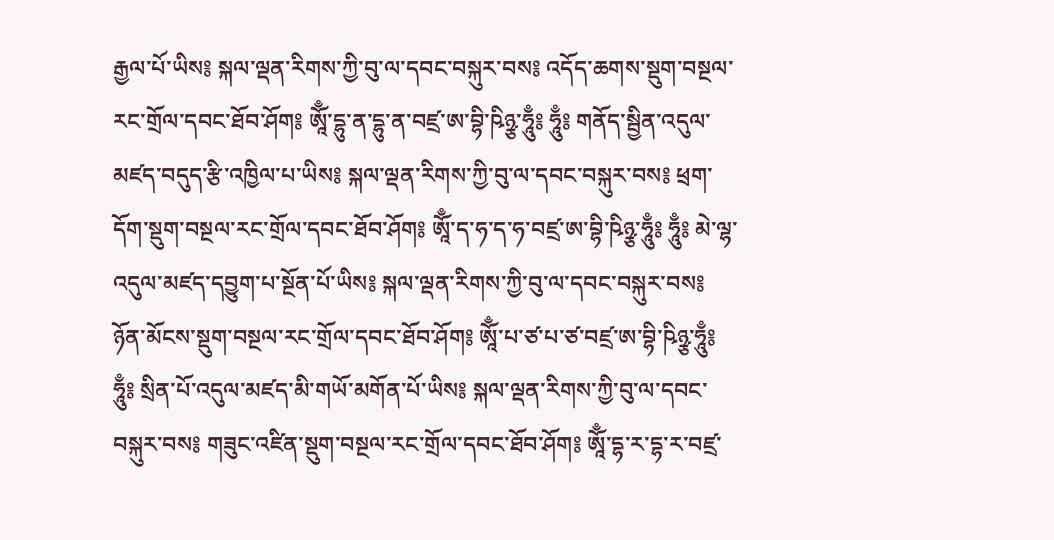རྒྱལ་པོ་ཡིས༔ སྐལ་ལྡན་རིགས་ཀྱི་བུ་ལ་དབང་བསྐུར་བས༔ འདོད་ཆགས་སྡུག་བསྔལ་རང་གྲོལ་དབང་ཐོབ་ཤོག༔ ཨཱོྃ་དྷུ་ན་དྷུ་ན་བཛྲ་ཨ་བྷི་ཥིཉྩ་ཧཱུྃ༔ ཧཱུྃ༔ གནོད་སྦྱིན་འདུལ་མཛད་བདུད་རྩི་འཁྱིལ་པ་ཡིས༔ སྐལ་ལྡན་རིགས་ཀྱི་བུ་ལ་དབང་བསྐུར་བས༔ ཕྲག་དོག་སྡུག་བསྔལ་རང་གྲོལ་དབང་ཐོབ་ཤོག༔ ཨཱོྃ་ད་ཧ་ད་ཧ་བཛྲ་ཨ་བྷི་ཥིཉྩ་ཧཱུྃ༔ ཧཱུྃ༔ མེ་ལྷ་འདུལ་མཛད་དབྱུག་པ་སྔོན་པོ་ཡིས༔ སྐལ་ལྡན་རིགས་ཀྱི་བུ་ལ་དབང་བསྐུར་བས༔ ཉོན་མོངས་སྡུག་བསྔལ་རང་གྲོལ་དབང་ཐོབ་ཤོག༔ ཨཱོྃ་པ་ཙ་པ་ཙ་བཛྲ་ཨ་བྷི་ཥིཉྩ་ཧཱུྃ༔ ཧཱུྃ༔ སྲིན་པོ་འདུལ་མཛད་མི་གཡོ་མགོན་པོ་ཡིས༔ སྐལ་ལྡན་རིགས་ཀྱི་བུ་ལ་དབང་བསྐུར་བས༔ གཟུང་འཛིན་སྡུག་བསྔལ་རང་གྲོལ་དབང་ཐོབ་ཤོག༔ ཨཱོྃ་དྷ་ར་དྷ་ར་བཛྲ་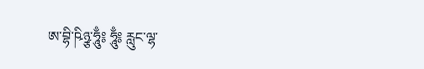ཨ་བྷི་ཥིཉྩ་ཧཱུྃ༔ ཧཱུྃ༔ རླུང་ལྷ་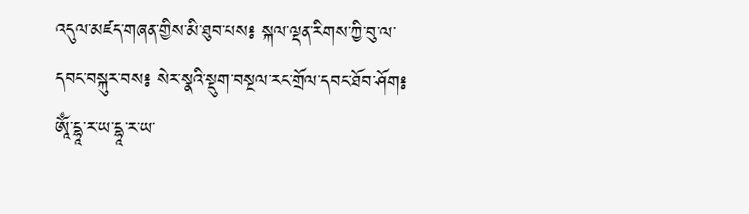འདུལ་མཛད་གཞན་གྱིས་མི་ཐུབ་པས༔ སྐལ་ལྡན་རིགས་ཀྱི་བུ་ལ་དབང་བསྐུར་བས༔ སེར་སྣའི་སྡུག་བསྔལ་རང་གྲོལ་དབང་ཐོབ་ཤོག༔ ཨཱོྃ་དྷཱ་ར་ཡ་དྷཱ་ར་ཡ་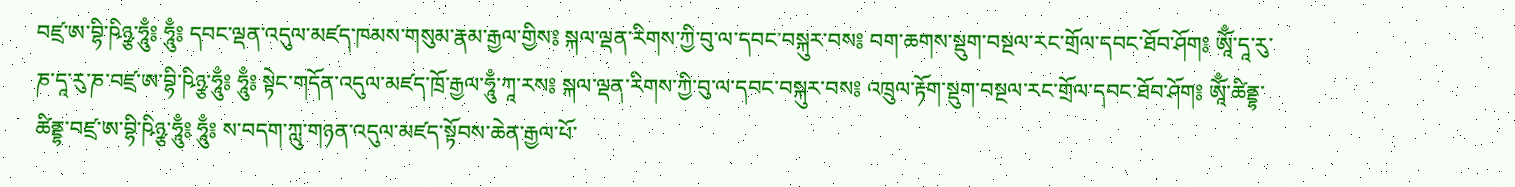བཛྲ་ཨ་བྷི་ཥིཉྩ་ཧཱུྃ༔ ཧཱུྃ༔ དབང་ལྡན་འདུལ་མཛད་ཁམས་གསུམ་རྣམ་རྒྱལ་གྱིས༔ སྐལ་ལྡན་རིགས་ཀྱི་བུ་ལ་དབང་བསྐུར་བས༔ བག་ཆགས་སྡུག་བསྔལ་རང་གྲོལ་དབང་ཐོབ་ཤོག༔ ཨཱོྃ་དཱ་རུ་ཎ་དཱ་རུ་ཎ་བཛྲ་ཨ་བྷི་ཥིཉྩ་ཧཱུྃ༔ ཧཱུྃ༔ སྟེང་གདོན་འདུལ་མཛད་ཁྲོ་རྒྱལ་ཧཱུྃ་ཀཱ་རས༔ སྐལ་ལྡན་རིགས་ཀྱི་བུ་ལ་དབང་བསྐུར་བས༔ འཁྲུལ་རྟོག་སྡུག་བསྔལ་རང་གྲོལ་དབང་ཐོབ་ཤོག༔ ཨཱོྃ་ཚིནྡྷ་ཚིནྡྷ་བཛྲ་ཨ་བྷི་ཥིཉྩ་ཧཱུྃ༔ ཧཱུྃ༔ ས་བདག་ཀླུ་གཉན་འདུལ་མཛད་སྟོབས་ཆེན་རྒྱལ་པོ་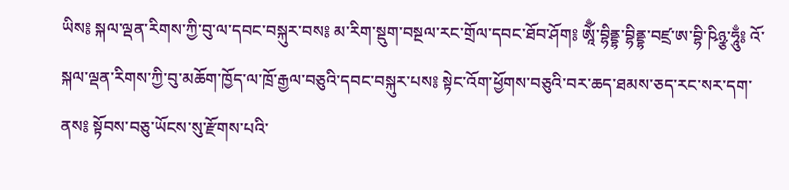ཡིས༔ སྐལ་ལྡན་རིགས་ཀྱི་བུ་ལ་དབང་བསྐུར་བས༔ མ་རིག་སྡུག་བསྔལ་རང་གྲོལ་དབང་ཐོབ་ཤོག༔ ཨཱོྃ་བྷིནྡྷ་བྷིནྡྷ་བཛྲ་ཨ་བྷི་ཥིཉྩ་ཧཱུྃ༔ འོ་སྐལ་ལྡན་རིགས་ཀྱི་བུ་མཆོག་ཁྱོད་ལ་ཁྲོ་རྒྱལ་བཅུའི་དབང་བསྐུར་པས༔ སྟེང་འོག་ཕྱོགས་བཅུའི་བར་ཆད་ཐམས་ཅད་རང་སར་དག་ནས༔ སྟོབས་བཅུ་ཡོངས་སུ་རྫོགས་པའི་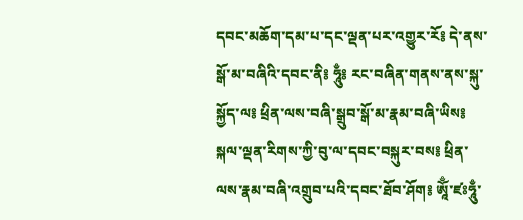དབང་མཆོག་དམ་པ་དང་ལྡན་པར་འགྱུར་རོ༔ དེ་ནས་སྒོ་མ་བཞིའི་དབང་ནི༔ ཧཱུྃ༔ རང་བཞིན་གནས་ནས་སྐུ་སྐྱོད་ལ༔ ཕྲིན་ལས་བཞི་སྒྲུབ་སྒོ་མ་རྣམ་བཞི་ཡིས༔ སྐལ་ལྡན་རིགས་ཀྱི་བུ་ལ་དབང་བསྐུར་བས༔ ཕྲིན་ལས་རྣམ་བཞི་འགྲུབ་པའི་དབང་ཐོབ་ཤོག༔ ཨཱོྃ་ཛཿཧཱུྃ་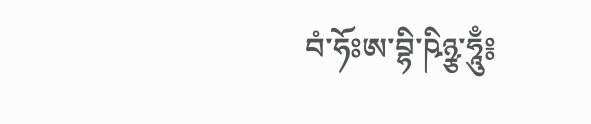བཾ་ཧོཿཨ་བྷི་ཥིཉྩ་ཧཱུྃ༔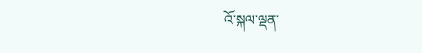འོ་སྐལ་ལྡན་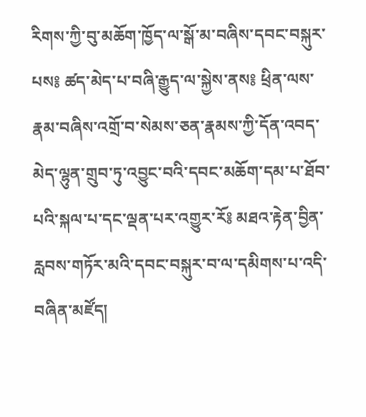རིགས་ཀྱི་བུ་མཆོག་ཁྱོད་ལ་སྒོ་མ་བཞིས་དབང་བསྐུར་པས༔ ཚད་མེད་པ་བཞི་རྒྱུད་ལ་སྐྱེས་ནས༔ ཕྲིན་ལས་རྣམ་བཞིས་འགྲོ་བ་སེམས་ཅན་རྣམས་ཀྱི་དོན་འབད་མེད་ལྷུན་གྲུབ་ཏུ་འབྱུང་བའི་དབང་མཆོག་དམ་པ་ཐོབ་པའི་སྐལ་པ་དང་ལྡན་པར་འགྱུར་རོ༔ མཐའ་རྟེན་བྱིན་རླབས་གཏོར་མའི་དབང་བསྐུར་བ་ལ་དམིགས་པ་འདི་བཞིན་མཛོད།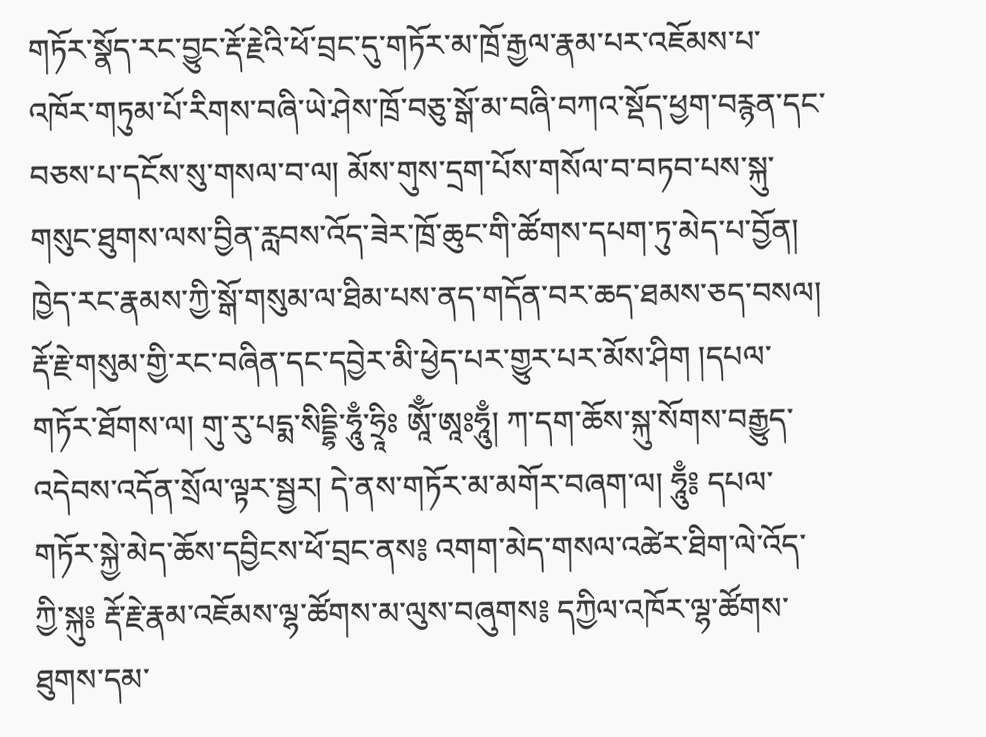གཏོར་སྣོད་རང་བྱུང་རྡོ་རྗེའི་ཕོ་བྲང་དུ་གཏོར་མ་ཁྲོ་རྒྱལ་རྣམ་པར་འཇོམས་པ་འཁོར་གཏུམ་པོ་རིགས་བཞི་ཡེ་ཤེས་ཁྲོ་བཅུ་སྒོ་མ་བཞི་བཀའ་སྡོད་ཕྱག་བརྙན་དང་བཅས་པ་དངོས་སུ་གསལ་བ་ལ། མོས་གུས་དྲག་པོས་གསོལ་བ་བཏབ་པས་སྐུ་གསུང་ཐུགས་ལས་བྱིན་རླབས་འོད་ཟེར་ཁྲོ་ཆུང་གི་ཚོགས་དཔག་ཏུ་མེད་པ་བྱོན། ཁྱེད་རང་རྣམས་ཀྱི་སྒོ་གསུམ་ལ་ཐིམ་པས་ནད་གདོན་བར་ཆད་ཐམས་ཅད་བསལ། རྡོ་རྗེ་གསུམ་གྱི་རང་བཞིན་དང་དབྱེར་མི་ཕྱེད་པར་གྱུར་པར་མོས་ཤིག །དཔལ་གཏོར་ཐོགས་ལ། གུ་རུ་པདྨ་སིདྡྷི་ཧཱུྃ་ཧྲཱིཿ ཨཱོྃ་ཨཱཿཧཱུྃ། ཀ་དག་ཆོས་སྐུ་སོགས་བརྒྱུད་འདེབས་འདོན་སྲོལ་ལྟར་སྦྱར། དེ་ནས་གཏོར་མ་མགོར་བཞག་ལ། ཧཱུྃ༔ དཔལ་གཏོར་སྐྱེ་མེད་ཆོས་དབྱིངས་ཕོ་བྲང་ནས༔ འགག་མེད་གསལ་འཚེར་ཐིག་ལེ་འོད་ཀྱི་སྐུ༔ རྡོ་རྗེ་རྣམ་འཇོམས་ལྷ་ཚོགས་མ་ལུས་བཞུགས༔ དཀྱིལ་འཁོར་ལྷ་ཚོགས་ཐུགས་དམ་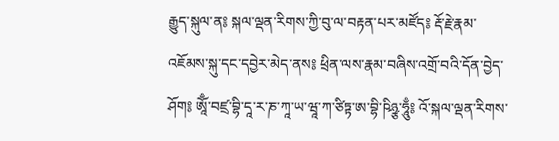རྒྱུད་སྐུལ་ན༔ སྐལ་ལྡན་རིགས་ཀྱི་བུ་ལ་བརྟན་པར་མཛོད༔ རྡོ་རྗེ་རྣམ་འཇོམས་སྐུ་དང་དབྱེར་མེད་ནས༔ ཕྲིན་ལས་རྣམ་བཞིས་འགྲོ་བའི་དོན་བྱེད་ཤོག༔ ཨཱོྃ་བཛྲ་བྷི་དཱ་ར་ཎ་ཀཱ་ཡ་ཝཱ་ཀ་ཙིཏྟ་ཨ་བྷི་ཥིཉྩ་ཧཱུྃ༔ འོ་སྐལ་ལྡན་རིགས་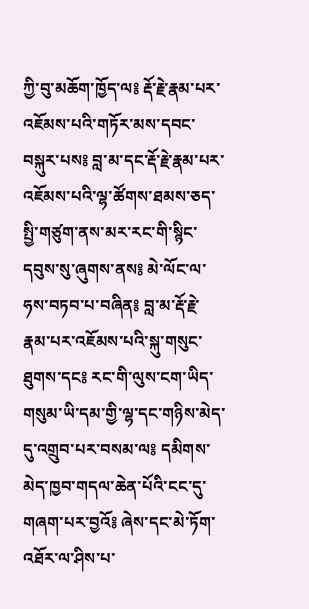ཀྱི་བུ་མཆོག་ཁྱོད་ལ༔ རྡོ་རྗེ་རྣམ་པར་འཇོམས་པའི་གཏོར་མས་དབང་བསྐུར་པས༔ བླ་མ་དང་རྡོ་རྗེ་རྣམ་པར་འཇོམས་པའི་ལྷ་ཚོགས་ཐམས་ཅད་སྤྱི་གཙུག་ནས་མར་རང་གི་སྙིང་དབུས་སུ་ཞུགས་ནས༔ མེ་ལོང་ལ་ཧས་བཏབ་པ་བཞིན༔ བླ་མ་རྡོ་རྗེ་རྣམ་པར་འཇོམས་པའི་སྐུ་གསུང་ཐུགས་དང༔ རང་གི་ལུས་ངག་ཡིད་གསུམ་ཡི་དམ་གྱི་ལྷ་དང་གཉིས་མེད་དུ་འགྲུབ་པར་བསམ་ལ༔ དམིགས་མེད་ཁྱབ་གདལ་ཆེན་པོའི་ངང་དུ་གཞག་པར་བྱའོ༔ ཞེས་དང་མེ་ཏོག་འཐོར་ལ་ཤིས་པ་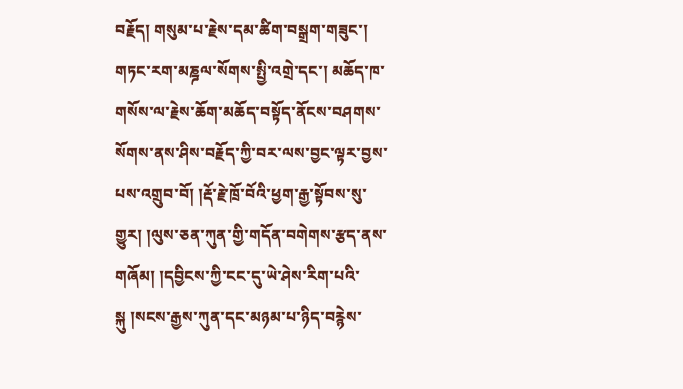བརྗོད། གསུམ་པ་རྗེས་དམ་ཚིག་བསྒྲག་གཟུང་། གཏང་རག་མཎྜལ་སོགས་སྤྱི་འགྲེ་དང་། མཆོད་ཁ་གསོས་ལ་རྗེས་ཆོག་མཆོད་བསྟོད་ནོངས་བཤགས་སོགས་ནས་ཤིས་བརྗོད་ཀྱི་བར་ལས་བྱང་ལྟར་བྱས་པས་འགྲུབ་བོ། །རྡོ་རྗེ་ཁྲོ་བོའི་ཕྱག་རྒྱ་སྟོབས་སུ་གྱུར། །ལུས་ཅན་ཀུན་གྱི་གདོན་བགེགས་རྩད་ནས་གཞོམ། །དབྱིངས་ཀྱི་ངང་དུ་ཡེ་ཤེས་རིག་པའི་སྐུ །སངས་རྒྱས་ཀུན་དང་མཉམ་པ་ཉིད་བརྙེས་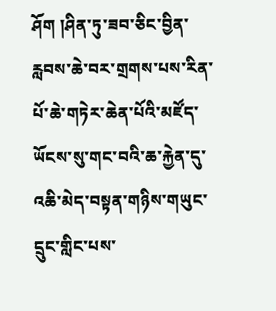ཤོག །ཤིན་ཏུ་ཟབ་ཅིང་བྱིན་རླབས་ཆེ་བར་གྲགས་པས་རིན་པོ་ཆེ་གཏེར་ཆེན་པོའི་མཛོད་ཡོངས་སུ་གང་བའི་ཆ་རྐྱེན་དུ་འཆི་མེད་བསྟན་གཉིས་གཡུང་དྲུང་གླིང་པས་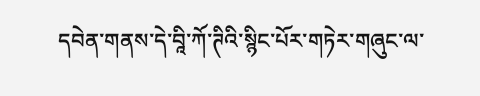དབེན་གནས་དེ་བཱི་ཀོ་ཊིའི་སྙིང་པོར་གཏེར་གཞུང་ལ་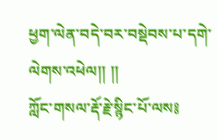ཕྱག་ལེན་བདེ་བར་བསྡེབས་པ་དགེ་ལེགས་འཕེལ།། །།
ཀློང་གསལ་རྡོ་རྗེ་སྙིང་པོ་ལས༔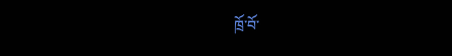ཁྲོ་བོ་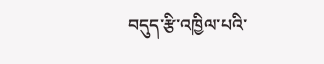བདུད་རྩི་འཁྱིལ་པའི་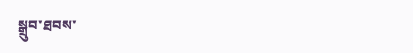སྒྲུབ་ཐབས་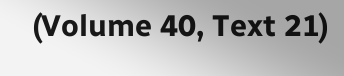(Volume 40, Text 21)